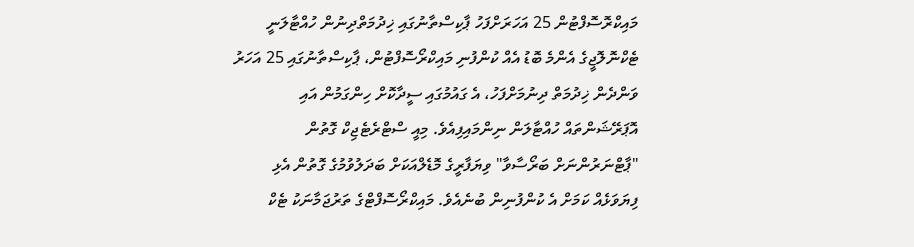މައިކްރޮސޮފްޓުން 25 އަހަރަށްފަހު ޕާކިސްތާނުގައި ޚިދުމަތްދިނުން ހުއްޓާލަނީ
ޓެކްނޮލޮޖީގެ އެންމެ ބޮޑު އެއް ކުންފުނި މައިކްރޯސޮފްޓުން، ޕާކިސްތާނުގައި 25 އަހަރު ވަންދެން ޚިދުމަތް ދިނުމަށްފަހު، އެ ގައުމުގައި ސީދާކޮށް ހިންގަމުން އައި އޮޕަރޭޝަންތައް ހުއްޓާލަން ނިންމައިފިއެވެ. މިއީ ސްޓްރެޓެޖިކް ގޮތުން "ޕާޓްނަރުންނަށް ބަރޯސާވާ" ވިޔަފާރީގެ މޮޑެލްއަކަށް ބަދަލުވުމުގެ ގޮތުން އެޅި ފިޔަވަޅެއް ކަމަށް އެ ކުންފުނިން ބުނެއެވެ. މައިކްރޯސޮފްޓްގެ ތަރުޖަމާނަކު ޓެކް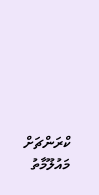ކްރަންޗަށް މައުލޫމާތު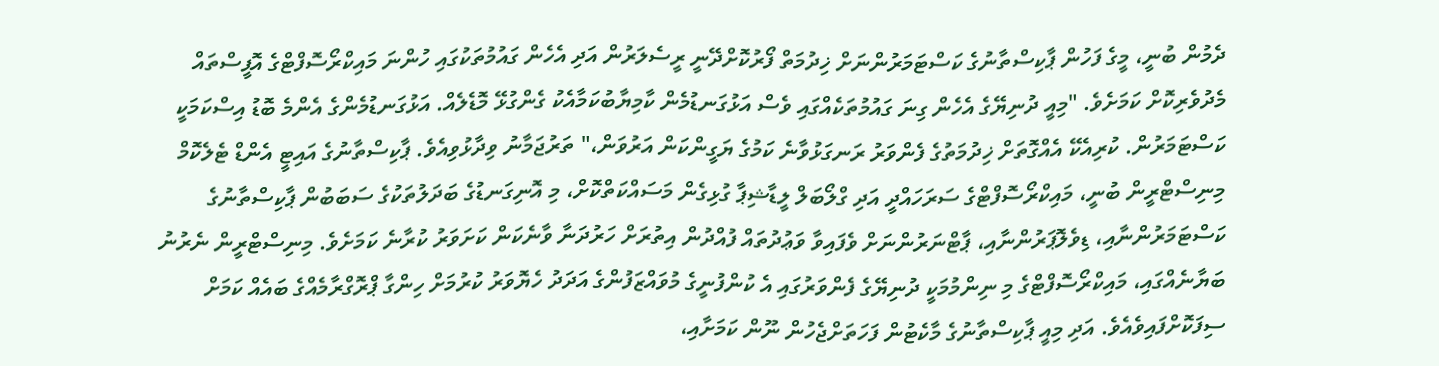ދެމުން ބުނީ، މީގެ ފަހުން ޕާކިސްތާނުގެ ކަސްޓަމަރުންނަށް ޚިދުމަތް ފޯރުކޮށްދޭނީ ރީސެލަރުން އަދި އެހެން ގައުމުތަކުގައި ހުންނަ މައިކްރޯސޮފްޓްގެ އޮފީސްތައް މެދުވެރިކޮށް ކަމަށެވެ. "މިއީ ދުނިޔޭގެ އެހެން ގިނަ ގައުމުތަކެއްގައި ވެސް އަޅުގަނޑުމެން ކާމިޔާބުކަމާއެކު ގެންގުޅޭ މޮޑެލެއް. އަޅުގަނޑުމެންގެ އެންމެ ބޮޑު އިސްކަމަކީ ކަސްޓަމަރުން. ކުރިއެކޭ އެއްގޮތަށް ޚިދުމަތުގެ ފެންވަރު ރަނގަޅުވާނެ ކަމުގެ ޔަގީންކަން އަރުވަން،" ތަރުޖަމާނު ވިދާޅުވިއެވެ. ޕާކިސްތާނުގެ އައިޓީ އެންޑް ޓެލެކޮމް މިނިސްޓްރީން ބުނީ، މައިކްރޯސޮފްޓްގެ ސަރަހައްދީ އަދި ގްލޯބަލް ލީޑާޝިޕާ ގުޅިގެން މަސައްކަތްކޮށް، މި އޮނިގަނޑުގެ ބަދަލުތަކުގެ ސަބަބުން ޕާކިސްތާނުގެ ކަސްޓަމަރުންނާއި، ޑިވެލޮޕަރުންނާއި، ޕާޓްނަރުންނަށް ވެފައިވާ ވަޢުދުތައް ފުއްދުން އިތުރަށް ހަރުދަނާ ވާނެކަން ކަށަވަރު ކުރާނެ ކަމަށެވެ. މިނިސްޓްރީން ނެރުނު ބަޔާނެއްގައި، މައިކްރޯސޮފްޓްގެ މި ނިންމުމަކީ ދުނިޔޭގެ ފެންވަރުގައި އެ ކުންފުނީގެ މުވައްޒަފުންގެ އަދަދު ހެޔޮވަރު ކުރުމަށް ހިންގާ ޕްރޮގްރާމެއްގެ ބައެއް ކަމަށް ސިފަކޮށްފައިވެއެވެ. އަދި މިއީ ޕާކިސްތާނުގެ މާކެޓުން ފަހަތަށްޖެހުން ނޫން ކަމަށާއި،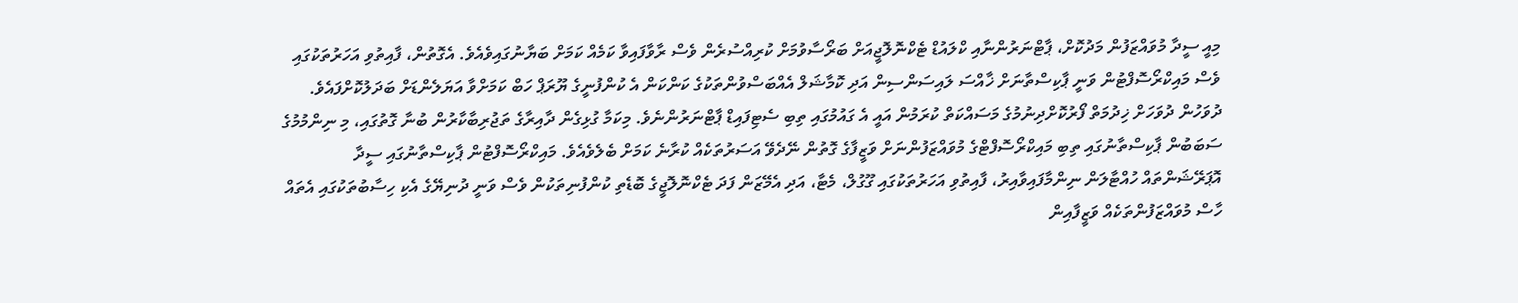މިއީ ސީދާ މުވައްޒަފުން މަދުކޮށް، ޕާޓްނަރުންނާއި ކްލައުޑް ޓެކްނޮލޮޖީއަށް ބަރޯސާވުމަށް ކުރިއްސުރެން ވެސް ރާވާފައިވާ ކަމެއް ކަމަށް ބަޔާނުގައިވެއެވެ. އެގޮތުން، ފާއިތުވި އަހަރުތަކުގައި ވެސް މައިކްރޯސޮފްޓުން ވަނީ ޕާކިސްތާނަށް ޚާއްސަ ލައިސަންސިން އަދި ކޮމާޝަލް އެއްބަސްވުންތަކުގެ ކަންކަން އެ ކުންފުނީގެ ޔޫރަޕް ހަބް ކަމަށްވާ އަޔަލެންޑަށް ބަދަލުކޮށްފައެވެ. ދުވަހުން ދުވަހަށް ޚިދުމަތް ފޯރުކޮށްދިނުމުގެ މަސައްކަތް ކުރަމުން އައީ އެ ގައުމުގައި ތިބި ސެޓިފައިޑް ޕާޓްނަރުންނެވެ. މިކަމާ ގުޅިގެން ދާއިރާގެ ތަޖުރިބާކާރުން ބުނާ ގޮތުގައި، މި ނިންމުމުގެ ސަބަބުން ޕާކިސްތާނުގައި ތިބި މައިކްރޯސޮފްޓްގެ މުވައްޒަފުންނަށް ވަޒީފާގެ ގޮތުން ނޭދެވޭ އަސަރުތަކެއް ކުރާނެ ކަމަށް ބެލެވެއެވެ. މައިކްރޯސޮފްޓުން ޕާކިސްތާނުގައި ސީދާ އޮޕަރޭޝަންތައް ހުއްޓާލަން ނިންމާފައިވާއިރު، ފާއިތުވި އަހަރުތަކުގައި ގޫގުލް، މެޓާ، އަދި އެމޭޒަން ފަދަ ޓެކްނޮލޮޖީގެ ބޮޑެތި ކުންފުނިތަކުން ވެސް ވަނީ ދުނިޔޭގެ އެކި ހިސާބުތަކުގައި އެތައް ހާސް މުވައްޒަފުންތަކެއް ވަޒީފާއިން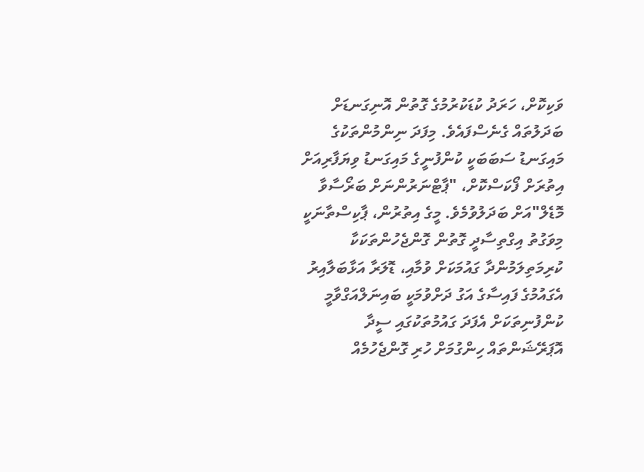ވަކިކޮށް، ހަރަދު ކުޑަކުރުމުގެ ގޮތުން އޮނިގަނޑަށް ބަދަލުތައް ގެނެސްފައެވެ. މިފަދަ ނިންމުންތަކުގެ މައިގަނޑު ސަބަބަކީ ކުންފުނީގެ މައިގަނޑު ވިޔަފާރިއަށް އިތުރަށް ފޯކަސްކޮށް، "ޕާޓްނަރުންނަށް ބަރޯސާވާ މޮޑެލް"އަށް ބަދަލުވުމެވެ. މީގެ އިތުރުން، ޕާކިސްތާނަކީ މިވަގުތު އިގްތިސާދީ ގޮތުން ގޮންޖެހުންތަކަކާ ކުރިމަތިލަމުންދާ ގައުމަކަށް ވުމާއި، ޑޮލަރާ އަޅާބަލާއިރު އެގައުމުގެ ފައިސާގެ އަގު ދަށްވުމަކީ ބައިނަލްއަގްވާމީ ކުންފުނިތަކަށް އެފަދަ ގައުމުތަކުގައި ސީދާ އޮޕަރޭޝަންތައް ހިންގުމަށް ހުރި ގޮންޖެހުމެއް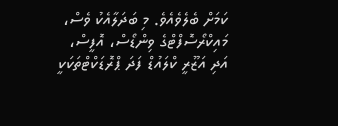ކަމަށް ބެލެވެއެވެ. މި ބަދަލާއެކު ވެސް، މައިކްރޯސޮފްޓްގެ ވިންޑޯސް، އޮފީސް، އަދި އަޒޫރީ ކްލައުޑް ފަދަ ޕްރޮޑަކްޓްތަކަކީ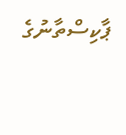ޕާކިސްތާނުގެ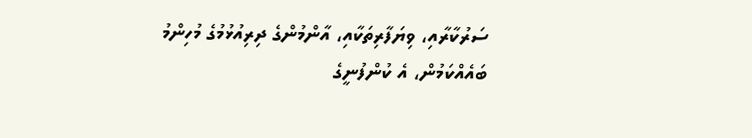ސަރުކާރާއި، ވިޔަފާރިތަކާއި، އާންމުންގެ ދިރިއުޅުމުގެ މުހިންމު ބައެއްކަމުން، އެ ކުންފުނީގެ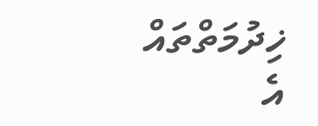ޚިދުމަތްތައް އެ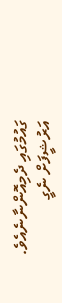ގައުމުގައި ދެމިއޮންނާނެއެވެ.
އަރުޝީފަށް ނެގީ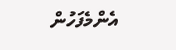އެންމެފަހުން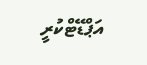އަޕްޑޭޓްކުރީ